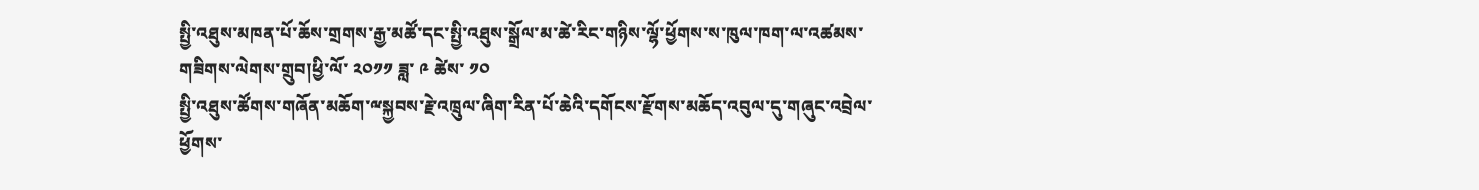སྤྱི་འཐུས་མཁན་པོ་ཆོས་གྲགས་རྒྱ་མཚོ་དང་སྤྱི་འཐུས་སྒྲོལ་མ་ཚེ་རིང་གཉིས་ལྷོ་ཕྱོགས་ས་ཁུལ་ཁག་ལ་འཚམས་གཟིགས་ལེགས་གྲུབ།ཕྱི་ལོ་ ༢༠༡༡ ཟླ་ ༩ ཚེས་ ༡༠
སྤྱི་འཐུས་ཚོགས་གཞོན་མཆོག་ྋསྐྱབས་རྗེ་འཁྲུལ་ཞིག་རིན་པོ་ཆེའི་དགོངས་རྫོགས་མཆོད་འབུལ་དུ་གཞུང་འབྲེལ་ཕྱོགས་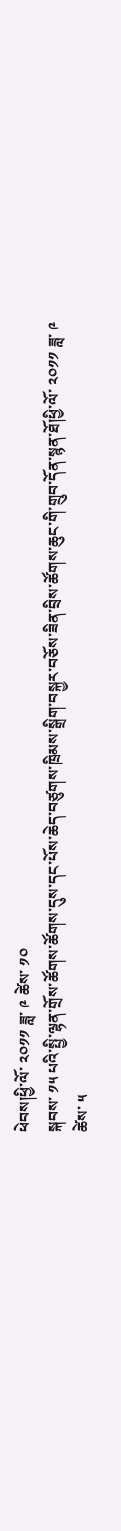ཕེབས།ཕྱི་ལོ་ ༢༠༡༡ ཟླ་ ༩ ཚེས་ ༡༠
སྐབས་ ༡༥ པའི་སྤྱི་ལྷན་གྲོས་ཚོགས་ཚོགས་དུས་དང་པོས་ཆེད་བཙུགས་ཁྲིམས་སྒྲིག་བསྐྱར་བཅོས་ཟིན་བྲིས་ཚོགས་ཆུང་གི་གྲུབ་དོན་སྙན་ཐོ།ཕྱི་ལོ་ ༢༠༡༡ ཟླ་ ༩ ཚེས་ ༥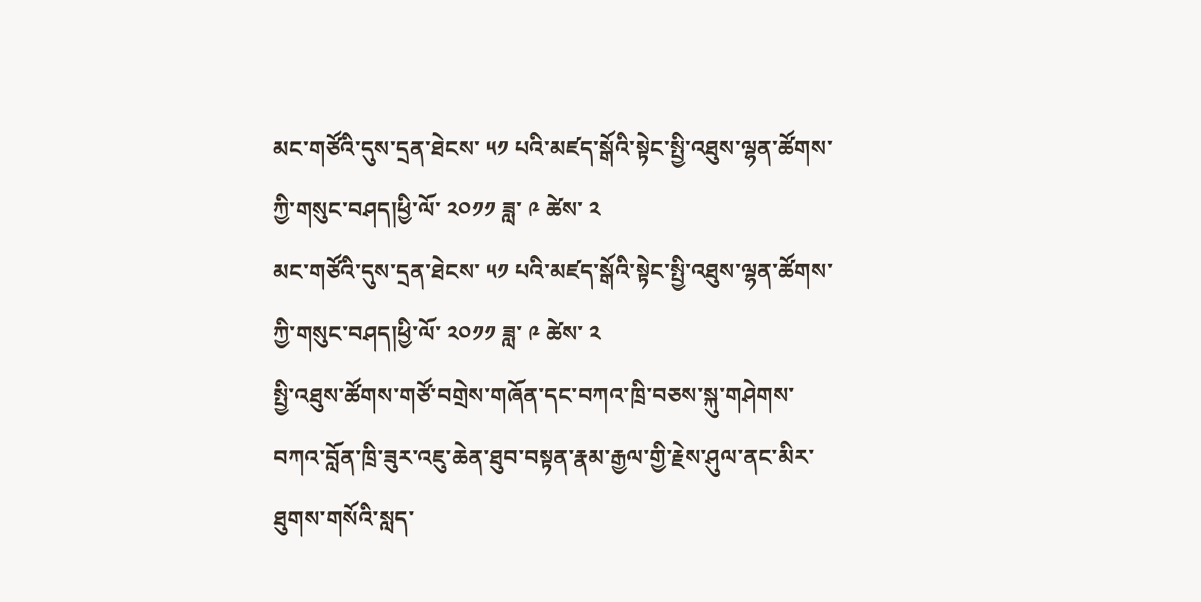མང་གཙོའི་དུས་དྲན་ཐེངས་ ༥༡ པའི་མཛད་སྒོའི་སྟེང་སྤྱི་འཐུས་ལྷན་ཚོགས་ཀྱི་གསུང་བཤད།ཕྱི་ལོ་ ༢༠༡༡ ཟླ་ ༩ ཚེས་ ༢
མང་གཙོའི་དུས་དྲན་ཐེངས་ ༥༡ པའི་མཛད་སྒོའི་སྟེང་སྤྱི་འཐུས་ལྷན་ཚོགས་ཀྱི་གསུང་བཤད།ཕྱི་ལོ་ ༢༠༡༡ ཟླ་ ༩ ཚེས་ ༢
སྤྱི་འཐུས་ཚོགས་གཙོ་བགྲེས་གཞོན་དང་བཀའ་ཁྲི་བཅས་སྐུ་གཤེགས་བཀའ་བློན་ཁྲི་ཟུར་འཇུ་ཆེན་ཐུབ་བསྟན་རྣམ་རྒྱལ་གྱི་རྗེས་ཤུལ་ནང་མིར་ཐུགས་གསོའི་སླད་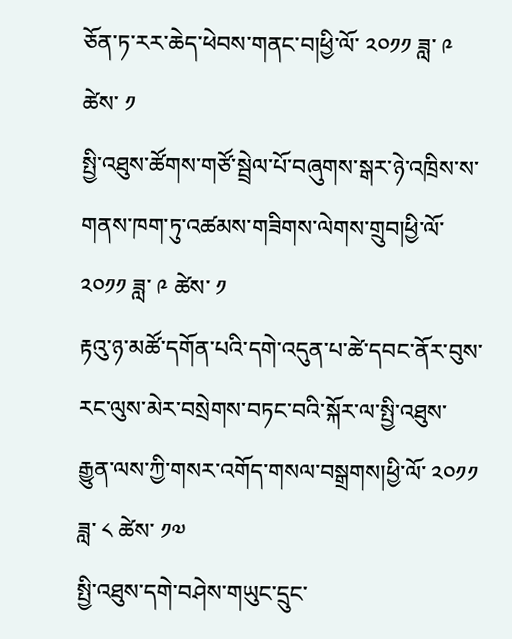ཅོན་ཏ་རར་ཆེད་ཕེབས་གནང་བ།ཕྱི་ལོ་ ༢༠༡༡ ཟླ་ ༩ ཚེས་ ༡
སྤྱི་འཐུས་ཚོགས་གཙོ་སྦྲེལ་པོ་བཞུགས་སྒར་ཉེ་འཁྲིས་ས་གནས་ཁག་ཏུ་འཚམས་གཟིགས་ལེགས་གྲུབ།ཕྱི་ལོ་ ༢༠༡༡ ཟླ་ ༩ ཚེས་ ༡
རྟའུ་ཉ་མཚོ་དགོན་པའི་དགེ་འདུན་པ་ཚེ་དབང་ནོར་བུས་རང་ལུས་མེར་བསྲེགས་བཏང་བའི་སྐོར་ལ་སྤྱི་འཐུས་རྒྱུན་ལས་ཀྱི་གསར་འགོད་གསལ་བསྒྲགས།ཕྱི་ལོ་ ༢༠༡༡ ཟླ་ ༨ ཚེས་ ༡༧
སྤྱི་འཐུས་དགེ་བཤེས་གཡུང་དྲུང་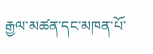རྒྱལ་མཚན་དང་མཁན་པོ་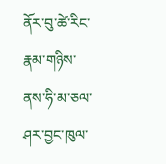ནོར་བུ་ཚེ་རིང་རྣམ་གཉིས་ནས་ཧི་མ་ཅལ་ཤར་བྱང་ཁུལ་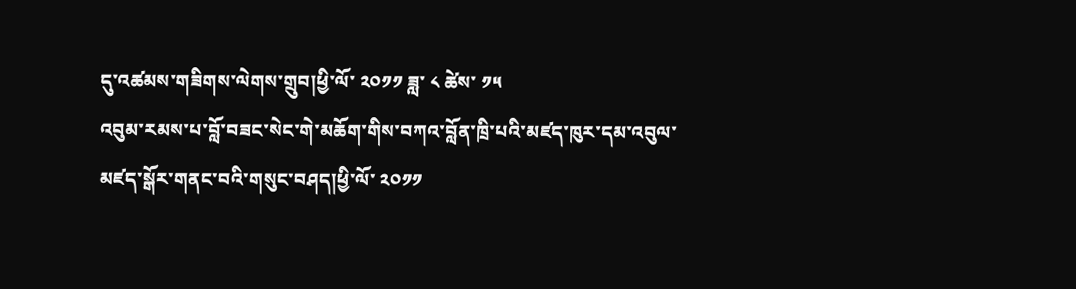དུ་འཚམས་གཟིགས་ལེགས་གྲུབ།ཕྱི་ལོ་ ༢༠༡༡ ཟླ་ ༨ ཚེས་ ༡༥
འབུམ་རམས་པ་བློ་བཟང་སེང་གེ་མཆོག་གིས་བཀའ་བློན་ཁྲི་པའི་མཛད་ཁུར་དམ་འབུལ་མཛད་སྒོར་གནང་བའི་གསུང་བཤད།ཕྱི་ལོ་ ༢༠༡༡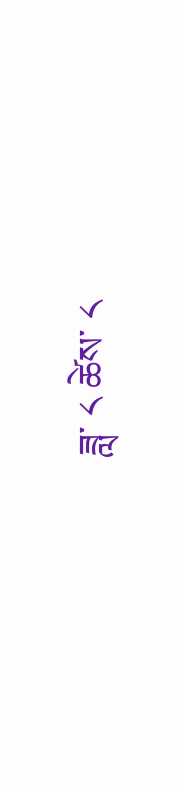ཟླ་ ༨ ཚེས་ ༨